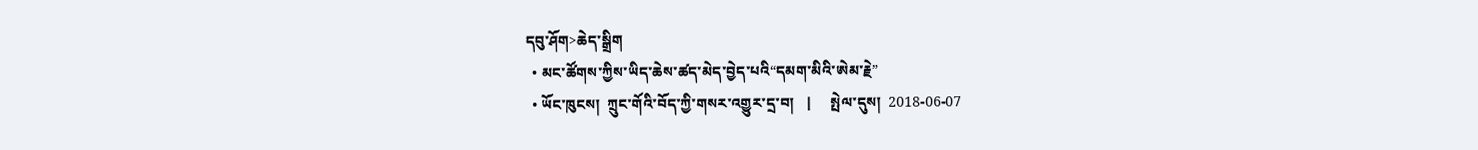དབུ་ཤོག>ཆེད་སྒྲིག
  • མང་ཚོགས་ཀྱིས་ཡིད་ཆེས་ཚད་མེད་བྱེད་པའི“དམག་མིའི་ཨེམ་རྗེ”
  • ཡོང་ཁུངས།  ཀྲུང་གོའི་བོད་ཀྱི་གསར་འགྱུར་དྲ་བ།   |     སྤེལ་དུས།  2018-06-07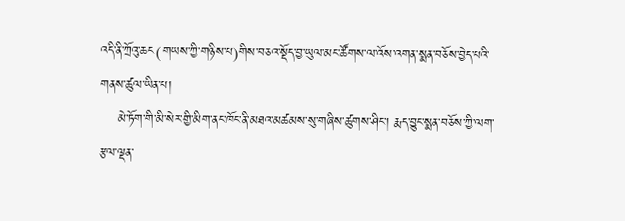འདི་ནི་ཀྲོའུ་ཆང(གཡས་ཀྱི་གཉིས་པ)གིས་བཅའ་སྡོད་བྱ་ཡུལ་མང་ཚོགས་ལ་འོས་འགན་སྨན་བཅོས་བྱེད་པའི་གནས་ཚུལ་ཡིན་པ།
    མེ་ཏོག་གི་མི་སེར་གྱི་མིག་ནང་ཁོང་ནི་མཐའ་མཚམས་སུ་གཞིས་ཚུགས་ཤིང་། རྨད་བྱུང་སྨན་བཅོས་ཀྱི་ལག་རྩལ་ལྡན་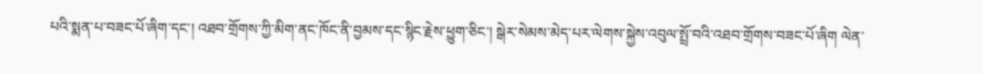པའི་སྨན་པ་བཟང་པོ་ཞིག་དང་། འཐབ་གྲོགས་ཀྱི་མིག་ནང་ཁོང་ནི་བྱམས་དང་སྙིང་རྗེས་ཕྱུག་ཅིང་། སྒེར་སེམས་མེད་པར་ལེགས་སྐྱེས་འབུལ་སྤྲོ་བའི་འཐབ་གྲོགས་བཟང་པོ་ཞིག ལེན་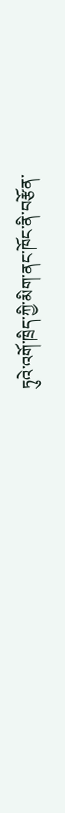ཏུའེ་འགོ་ཁྲིད་ཀྱི་མིག་ནང་ཁོང་ནི་བརྩོན་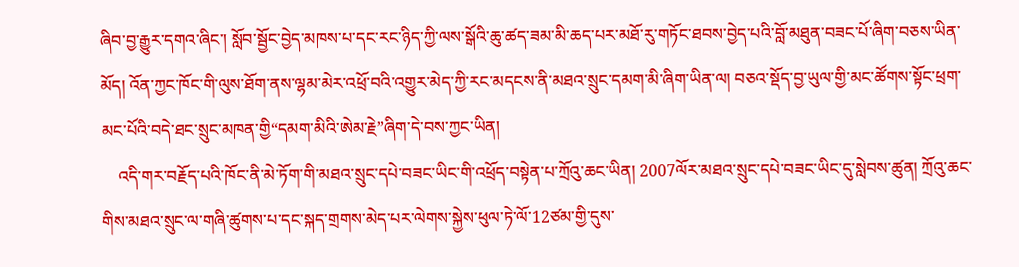ཞིབ་བྱ་རྒྱུར་དགའ་ཞིང་། སློབ་སྦྱོང་བྱེད་མཁས་པ་དང་རང་ཉིད་ཀྱི་ལས་སྒོའི་ཆུ་ཚད་ཟམ་མི་ཆད་པར་མཐོ་རུ་གཏོང་ཐབས་བྱེད་པའི་བློ་མཐུན་བཟང་པོ་ཞིག་བཅས་ཡིན་མོད། འོན་ཀྱང་ཁོང་གི་ལུས་ཐོག་ནས་ལྷམ་མེར་འཕྲོ་བའི་འགྱུར་མེད་ཀྱི་རང་མདངས་ནི་མཐའ་སྲུང་དམག་མི་ཞིག་ཡིན་ལ། བཅའ་སྡོད་བྱ་ཡུལ་གྱི་མང་ཚོགས་སྟོང་ཕྲག་མང་པོའི་བདེ་ཐང་སྲུང་མཁན་གྱི“དམག་མིའི་ཨེམ་རྗེ”ཞིག་དེ་བས་ཀྱང་ཡིན།
    འདི་གར་བརྗོད་པའི་ཁོང་ནི་མེ་ཏོག་གི་མཐའ་སྲུང་དཔེ་བཟང་ཡིང་གི་འཕྲོད་བསྟེན་པ་ཀྲོའུ་ཆང་ཡིན། 2007ལོར་མཐའ་སྲུང་དཔེ་བཟང་ཡིང་དུ་སླེབས་ཚུན། ཀྲོའུ་ཆང་གིས་མཐའ་སྲུང་ལ་གཞི་ཚུགས་པ་དང་སྐད་གྲགས་མེད་པར་ལེགས་སྐྱེས་ཕུལ་ཏེ་ལོ་12ཙམ་གྱི་དུས་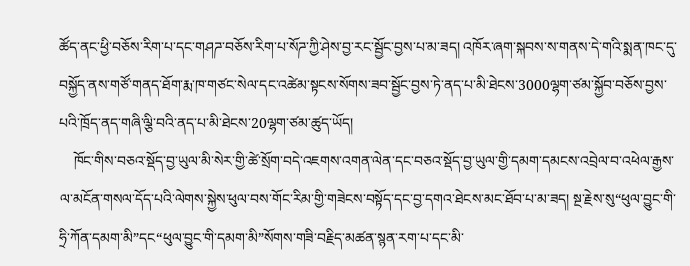ཚོད་ནང་ཕྱི་བཅོས་རིག་པ་དང་གཤཌ་བཅོས་རིག་པ་སོཌ་ཀྱི་ཤེས་བྱ་རང་སྦྱོང་བྱས་པ་མ་ཟད། འཁོར་ཞག་སྐབས་ས་གནས་དེ་གའི་སྨན་ཁང་དུ་བསྐྱོད་ནས་གཙོ་གནད་ཐོག་རྨ་ཁ་གཙང་སེལ་དང་འཚེམ་སྟངས་སོགས་ཟབ་སྦྱོང་བྱས་ཏེ་ནད་པ་མི་ཐེངས་3000ལྷག་ཙམ་སྐྱོབ་བཅོས་བྱས་པའི་ཁྲོད་ནད་གཞི་ལྕི་བའི་ནད་པ་མི་ཐེངས་20ལྷག་ཙམ་ཚུད་ཡོད།
    ཁོང་གིས་བཅའ་སྡོད་བྱ་ཡུལ་མི་སེར་གྱི་ཚེ་སྲོག་བདེ་འཇགས་འགན་ལེན་དང་བཅའ་སྡོད་བྱ་ཡུལ་གྱི་དམག་དམངས་འབྲེལ་བ་འཕེལ་རྒྱས་ལ་མངོན་གསལ་དོད་པའི་ལེགས་སྐྱེས་ཕུལ་བས་གོང་རིམ་གྱི་གཟེངས་བསྟོད་དང་བྱ་དགའ་ཐེངས་མང་ཐོབ་པ་མ་ཟད། སྔ་རྗེས་སུ“ཕུལ་བྱུང་གི་ཧྲི་ཀོན་དམག་མི”དང“ཕུལ་བྱུང་གི་དམག་མི”སོགས་གཟི་བརྗིད་མཚན་སྙན་རག་པ་དང་མི་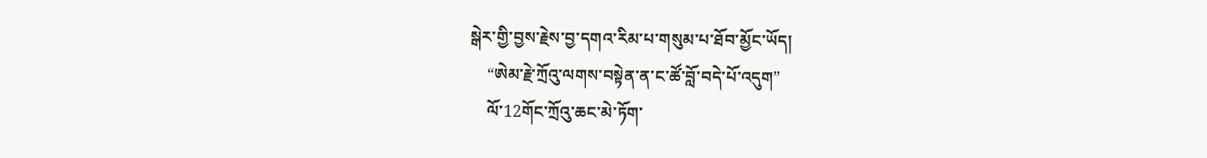སྒེར་གྱི་བྱས་རྗེས་བྱ་དགའ་རིམ་པ་གསུམ་པ་ཐོབ་མྱོང་ཡོད།
    “ཨེམ་རྗེ་ཀྲོའུ་ལགས་བསྟེན་ན་ང་ཚོ་བློ་བདེ་པོ་འདུག”
    ལོ་12གོང་ཀྲོའུ་ཆང་མེ་ཏོག་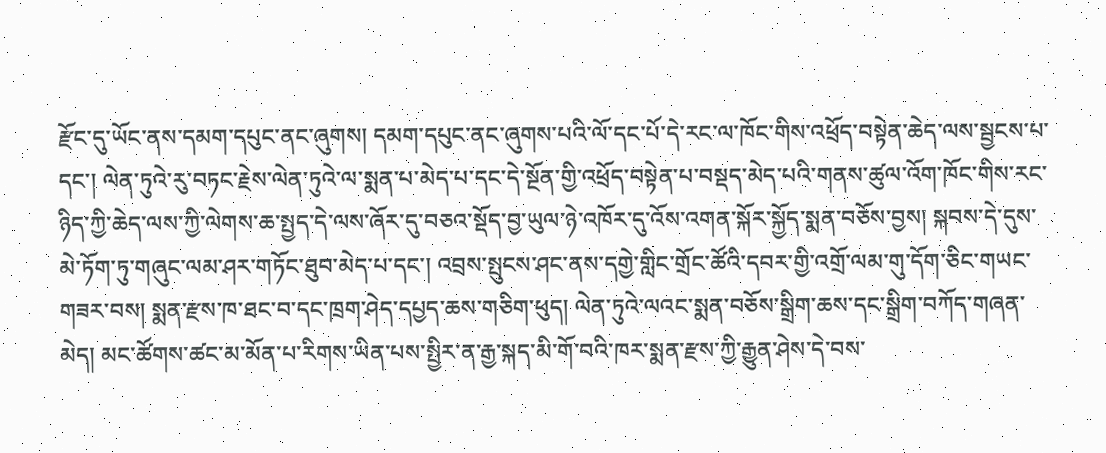རྫོང་དུ་ཡོང་ནས་དམག་དཔུང་ནང་ཞུགས། དམག་དཔུང་ནང་ཞུགས་པའི་ལོ་དང་པོ་དེ་རང་ལ་ཁོང་གིས་འཕྲོད་བསྟེན་ཆེད་ལས་སྦྱངས་པ་དང་། ལེན་ཏུའེ་རུ་བཏང་རྗེས་ལེན་ཏུའེ་ལ་སྨན་པ་མེད་པ་དང་དེ་སྔོན་གྱི་འཕྲོད་བསྟེན་པ་བསྡད་མེད་པའི་གནས་ཚུལ་འོག་ཁོང་གིས་རང་ཉིད་ཀྱི་ཆེད་ལས་ཀྱི་ལེགས་ཆ་སྤྱད་དེ་ལས་ཞོར་དུ་བཅའ་སྡོད་བྱ་ཡུལ་ཉེ་འཁོར་དུ་འོས་འགན་སྐོར་སྐྱོད་སྨན་བཅོས་བྱས། སྐབས་དེ་དུས་མེ་ཏོག་ཏུ་གཞུང་ལམ་ཤར་གཏོང་ཐུབ་མེད་པ་དང་། འབྲས་སྤུངས་ཤང་ནས་དགྱེ་གླིང་གྲོང་ཚོའི་དབར་གྱི་འགྲོ་ལམ་གུ་དོག་ཅིང་གཡང་གཟར་བས། སྨན་རྫས་ཁ་ཐང་བ་དང་ཁྲག་ཤེད་དཔྱད་ཆས་གཅིག་ཕུད། ལེན་ཏུའེ་ལའང་སྨན་བཅོས་སྒྲིག་ཆས་དང་སྒྲིག་བཀོད་གཞན་མེད། མང་ཚོགས་ཚང་མ་མོན་པ་རིགས་ཡིན་པས་སྤྱིར་ན་རྒྱ་སྐད་མི་གོ་བའི་ཁར་སྨན་རྫས་ཀྱི་རྒྱུན་ཤེས་དེ་བས་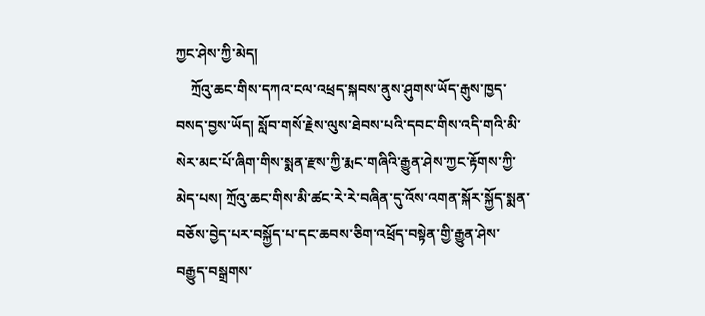ཀྱང་ཤེས་ཀྱི་མེད།
    ཀྲོའུ་ཆང་གིས་དཀའ་ངལ་འཕྲད་སྐབས་ནུས་ཤུགས་ཡོད་རྒུས་ཁྱད་བསད་བྱས་ཡོད། སློབ་གསོ་རྗེས་ལུས་ཐེབས་པའི་དབང་གིས་འདི་གའི་མི་སེར་མང་པོ་ཞིག་གིས་སྨན་རྫས་ཀྱི་རྨང་གཞིའི་རྒྱུན་ཤེས་ཀྱང་རྟོགས་ཀྱི་མེད་པས། ཀྲོའུ་ཆང་གིས་མི་ཚང་རེ་རེ་བཞིན་དུ་འོས་འགན་སྐོར་སྐྱོད་སྨན་བཅོས་བྱེད་པར་བསྐྱོད་པ་དང་ཆབས་ཅིག་འཕྲོད་བསྟེན་གྱི་རྒྱུན་ཤེས་བརྒྱུད་བསྒྲགས་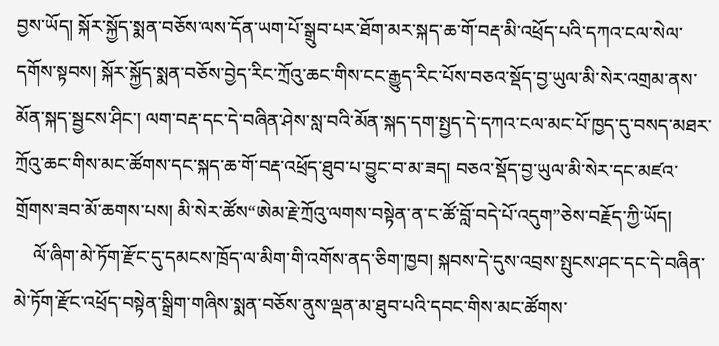བྱས་ཡོད། སྐོར་སྐྱོད་སྨན་བཅོས་ལས་དོན་ཡག་པོ་སྒྲུབ་པར་ཐོག་མར་སྐད་ཆ་གོ་བརྡ་མི་འཕྲོད་པའི་དཀའ་ངལ་སེལ་དགོས་སྟབས། སྐོར་སྐྱོད་སྨན་བཅོས་བྱེད་རིང་ཀྲོའུ་ཆང་གིས་ངང་རྒྱུད་རིང་པོས་བཅའ་སྡོད་བྱ་ཡུལ་མི་སེར་འགྲམ་ནས་མོན་སྐད་སྦྱངས་ཤིང་། ལག་བརྡ་དང་དེ་བཞིན་ཤེས་སླ་བའི་མོན་སྐད་དག་སྤྱད་དེ་དཀའ་ངལ་མང་པོ་ཁྱད་དུ་བསད་མཐར་ཀྲོའུ་ཆང་གིས་མང་ཚོགས་དང་སྐད་ཆ་གོ་བརྡ་འཕྲོད་ཐུབ་པ་བྱུང་བ་མ་ཟད། བཅའ་སྡོད་བྱ་ཡུལ་མི་སེར་དང་མཛའ་གྲོགས་ཟབ་མོ་ཆགས་པས། མི་སེར་ཚོས“ཨེམ་རྗེ་ཀྲོའུ་ལགས་བསྟེན་ན་ང་ཚོ་བློ་བདེ་པོ་འདུག”ཅེས་བརྗོད་ཀྱི་ཡོད།
    ལོ་ཞིག་མེ་ཏོག་རྫོང་དུ་དམངས་ཁྲོད་ལ་མིག་གི་འགོས་ནད་ཅིག་ཁྱབ། སྐབས་དེ་དུས་འབྲས་སྤུངས་ཤང་དང་དེ་བཞིན་མེ་ཏོག་རྫོང་འཕྲོད་བསྟེན་སྒྲིག་གཞིས་སྨན་བཅོས་ནུས་ལྡན་མ་ཐུབ་པའི་དབང་གིས་མང་ཚོགས་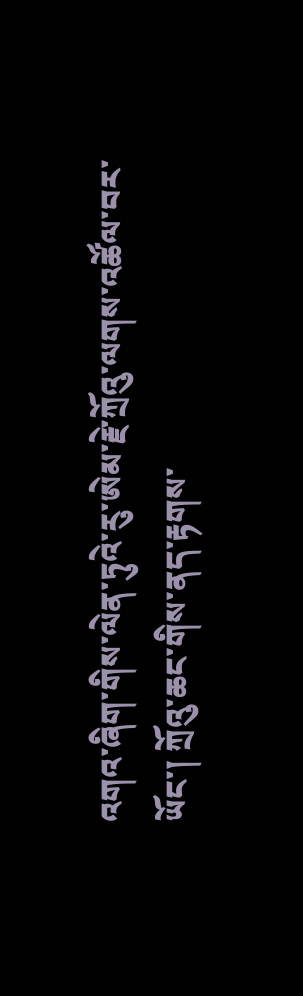འགའ་ཞིག་གིས་ལེན་ཏུའེ་རུ་ཨེམ་རྗེ་ཀྲོའུ་ལགས་འཚོལ་བར་ཡོང་། ཀྲོའུ་ཆང་གིས་ནད་རྟགས་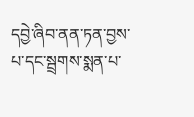དབྱེ་ཞིབ་ནན་ཏན་བྱས་པ་དང་སྦྲགས་སྨན་པ་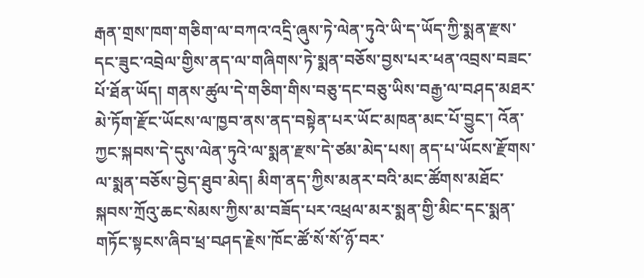རྒན་གྲས་ཁག་གཅིག་ལ་བཀའ་འདྲི་ཞུས་ཏེ་ལེན་ཏུའེ་ཡི་ད་ཡོད་ཀྱི་སྨན་རྫས་དང་ཟུང་འབྲེལ་གྱིས་ནད་ལ་གཞིགས་ཏེ་སྨན་བཅོས་བྱས་པར་ཕན་འབྲས་བཟང་པོ་ཐོན་ཡོད། གནས་ཚུལ་དེ་གཅིག་གིས་བཅུ་དང་བཅུ་ཡིས་བརྒྱ་ལ་བཤད་མཐར་མེ་ཏོག་རྫོང་ཡོངས་ལ་ཁྱབ་ནས་ནད་བསྟེན་པར་ཡོང་མཁན་མང་པོ་བྱུང་། འོན་ཀྱང་སྐབས་དེ་དུས་ལེན་ཏུའེ་ལ་སྨན་རྫས་དེ་ཙམ་མེད་པས། ནད་པ་ཡོངས་རྫོགས་ལ་སྨན་བཅོས་བྱེད་ཐུབ་མེད། མིག་ནད་ཀྱིས་མནར་བའི་མང་ཚོགས་མཐོང་སྐབས་ཀྲོའུ་ཆང་སེམས་ཀྱིས་མ་བཟོད་པར་འཕྲལ་མར་སྨན་གྱི་མིང་དང་སྨན་གཏོང་སྟངས་ཞིབ་ཕྲ་བཤད་རྗེས་ཁོང་ཚོ་སོ་སོ་ཉོ་བར་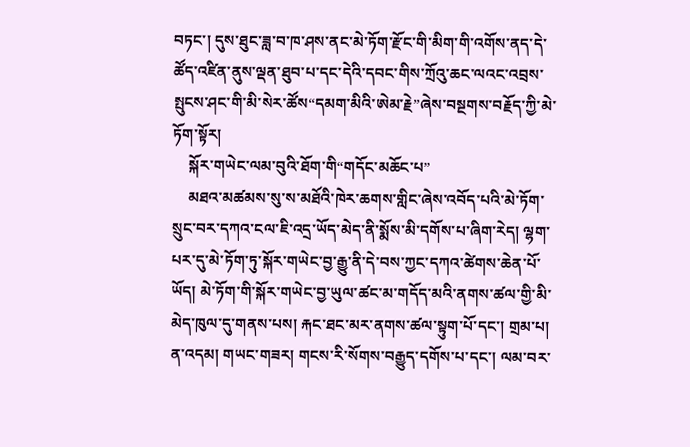བཏང་། དུས་ཐུང་ཟླ་བ་ཁ་ཤས་ནང་མེ་ཏོག་རྫོང་གི་མིག་གི་འགོས་ནད་དེ་ཚོད་འཛིན་ནུས་ལྡན་ཐུབ་པ་དང་དེའི་དབང་གིས་ཀྲོའུ་ཆང་ལའང་འབྲས་སྤུངས་ཤང་གི་མི་སེར་ཚོས“དམག་མིའི་ཨེམ་རྗེ”ཞེས་བསྔགས་བརྗོད་ཀྱི་མེ་ཏོག་སྟོར།
    སྐོར་གཡེང་ལམ་བུའི་ཐོག་གི“གདོང་མཆོང་པ”
    མཐའ་མཚམས་སུ་ས་མཐོའི་ཁེར་ཆགས་གླིང་ཞེས་འབོད་པའི་མེ་ཏོག་སྲུང་བར་དཀའ་ངལ་ཇི་འདྲ་ཡོད་མེད་ནི་སྨོས་མི་དགོས་པ་ཞིག་རེད། ལྷག་པར་དུ་མེ་ཏོག་ཏུ་སྐོར་གཡེང་བྱ་རྒྱུ་ནི་དེ་བས་ཀྱང་དཀའ་ཚེགས་ཆེན་པོ་ཡོད། མེ་ཏོག་གི་སྐོར་གཡེང་བྱ་ཡུལ་ཚང་མ་གདོད་མའི་ནགས་ཚལ་གྱི་མི་མེད་ཁུལ་དུ་གནས་པས། རྐང་ཐང་མར་ནགས་ཚལ་སྟུག་པོ་དང་། གྲམ་པ། ན་འདམ། གཡང་གཟར། གངས་རི་སོགས་བརྒྱུད་དགོས་པ་དང་། ལམ་བར་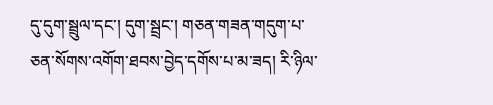དུ་དུག་སྦྲུལ་དང་། དུག་སྦྲང་། གཅན་གཟན་གདུག་པ་ཅན་སོགས་འགོག་ཐབས་བྱེད་དགོས་པ་མ་ཟད། རི་ཉིལ་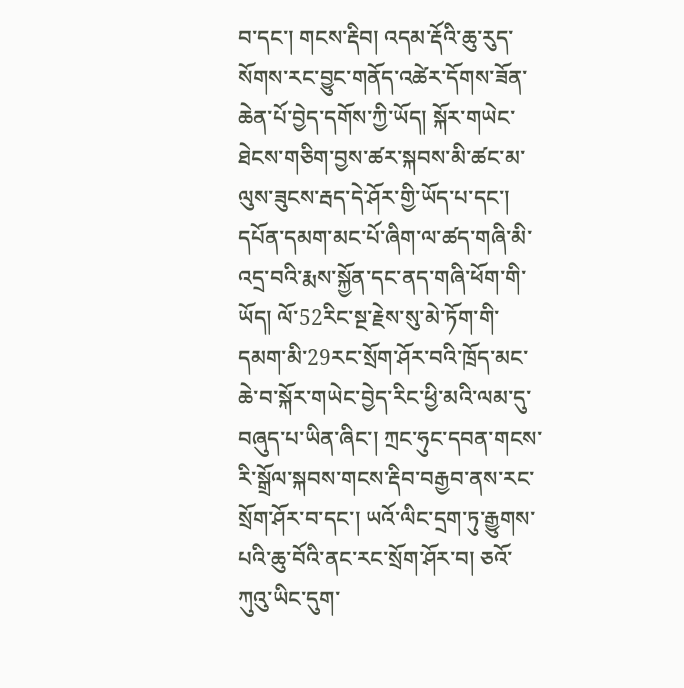བ་དང་། གངས་རྡིབ། འདམ་རྡོའི་ཆུ་རུད་སོགས་རང་བྱུང་གནོད་འཚེར་དོགས་ཟོན་ཆེན་པོ་བྱེད་དགོས་ཀྱི་ཡོད། སྐོར་གཡེང་ཐེངས་གཅིག་བྱས་ཚར་སྐབས་མི་ཚང་མ་ལུས་ཟུངས་རྦད་དེ་ཤོར་གྱི་ཡོད་པ་དང་། དཔོན་དམག་མང་པོ་ཞིག་ལ་ཚད་གཞི་མི་འདྲ་བའི་རྨས་སྐྱོན་དང་ནད་གཞི་ཕོག་གི་ཡོད། ལོ་52རིང་སྔ་རྗེས་སུ་མེ་ཏོག་གི་དམག་མི་29རང་སྲོག་ཤོར་བའི་ཁྲོད་མང་ཆེ་བ་སྐོར་གཡེང་བྱེད་རིང་ཕྱི་མའི་ལམ་དུ་བཞུད་པ་ཡིན་ཞིང་། ཀྲང་ཧུང་དབན་གངས་རི་སྒྲོལ་སྐབས་གངས་རྡིབ་བརྒྱབ་ནས་རང་སྲོག་ཤོར་བ་དང་། ཡའོ་ལིང་དྲག་ཏུ་རྒྱུགས་པའི་ཆུ་བོའི་ནང་རང་སྲོག་ཤོར་བ། ཅའོ་ཀུའུ་ཡིང་དུག་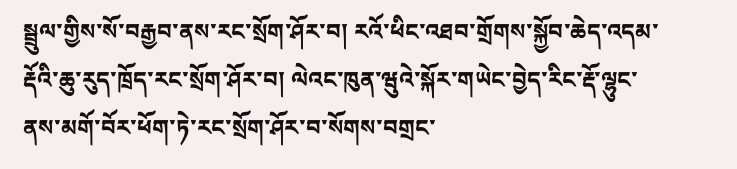སྦྲུལ་གྱིས་སོ་བརྒྱབ་ནས་རང་སྲོག་ཤོར་བ། རའོ་ཕིང་འཐབ་གྲོགས་སྐྱོབ་ཆེད་འདམ་རྡོའི་ཆུ་རུད་ཁྲོད་རང་སྲོག་ཤོར་བ། ལེའང་ཁུན་ཝུའེ་སྐོར་གཡེང་བྱེད་རིང་རྡོ་ལྷུང་ནས་མགོ་བོར་ཕོག་ཏེ་རང་སྲོག་ཤོར་བ་སོགས་བགྲང་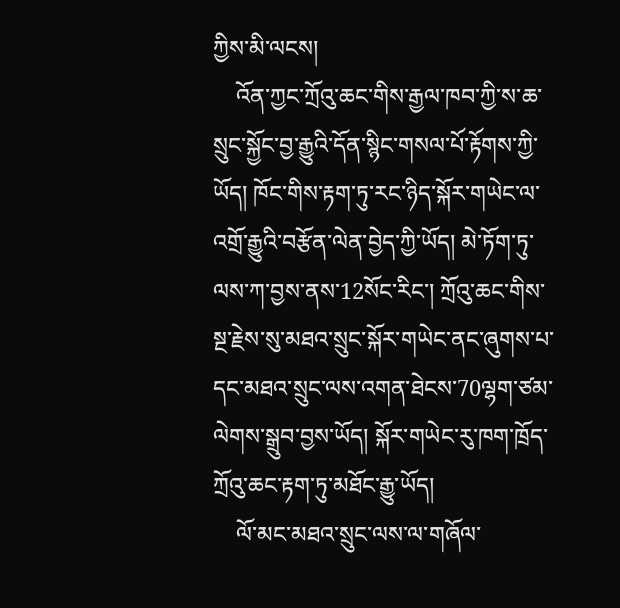ཀྱིས་མི་ལངས།
    འོན་ཀྱང་ཀྲོའུ་ཆང་གིས་རྒྱལ་ཁབ་ཀྱི་ས་ཆ་སྲུང་སྐྱོང་བྱ་རྒྱུའི་དོན་སྙིང་གསལ་པོ་རྟོགས་ཀྱི་ཡོད། ཁོང་གིས་རྟག་ཏུ་རང་ཉིད་སྐོར་གཡེང་ལ་འགྲོ་རྒྱུའི་བརྩོན་ལེན་བྱེད་ཀྱི་ཡོད། མེ་ཏོག་ཏུ་ལས་ཀ་བྱས་ནས་12སོང་རིང་། ཀྲོའུ་ཆང་གིས་སྔ་རྗེས་སུ་མཐའ་སྲུང་སྐོར་གཡེང་ནང་ཞུགས་པ་དང་མཐའ་སྲུང་ལས་འགན་ཐེངས་70ལྷག་ཙམ་ལེགས་སྒྲུབ་བྱས་ཡོད། སྐོར་གཡེང་རུ་ཁག་ཁྲོད་ཀྲོའུ་ཆང་རྟག་ཏུ་མཐོང་རྒྱུ་ཡོད།
    ལོ་མང་མཐའ་སྲུང་ལས་ལ་གཞོལ་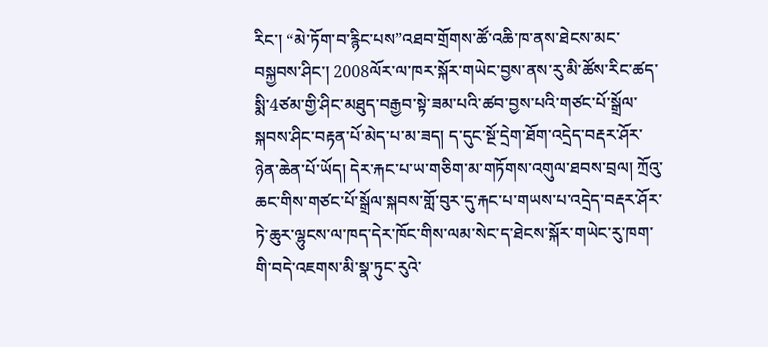རིང་། “མེ་ཏོག་བ་རྙིང་པས”འཐབ་གྲོགས་ཚོ་འཆི་ཁ་ནས་ཐེངས་མང་བསྐྱབས་ཤིང་། 2008ལོར་ལ་ཁར་སྐོར་གཡེང་བྱས་ནས་རུ་མི་ཚོས་རིང་ཚད་སྨི་4ཙམ་གྱི་ཤིང་མཐུད་བརྒྱབ་སྟེ་ཟམ་པའི་ཚབ་བྱས་པའི་གཙང་པོ་སྒྲོལ་སྐབས་ཤིང་བརྟན་པོ་མེད་པ་མ་ཟད། ད་དུང་སྔོ་དྲེག་ཐོག་འདྲེད་བརྡར་ཤོར་ཉེན་ཆེན་པོ་ཡོད། དེར་རྐང་པ་ཡ་གཅིག་མ་གཏོགས་འགུལ་ཐབས་བྲལ། ཀྲོའུ་ཆང་གིས་གཙང་པོ་སྒྲོལ་སྐབས་གློ་བུར་དུ་རྐང་པ་གཡས་པ་འདྲེད་བརྡར་ཤོར་ཏེ་ཆུར་ལྷུངས་ལ་ཁད་དེར་ཁོང་གིས་ལམ་སེང་ད་ཐེངས་སྐོར་གཡེང་རུ་ཁག་གི་བདེ་འཇགས་མི་སྣ་ཏུང་རུའེ་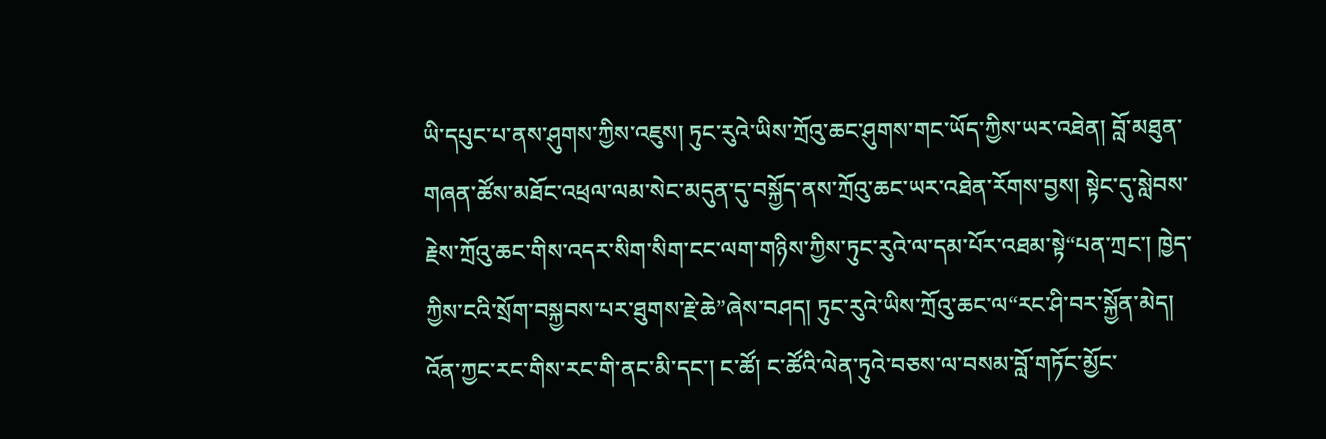ཡི་དཔུང་པ་ནས་ཤུགས་ཀྱིས་འཇུས། ཏུང་རུའེ་ཡིས་ཀྲོའུ་ཆང་ཤུགས་གང་ཡོད་ཀྱིས་ཡར་འཐེན། བློ་མཐུན་གཞན་ཚོས་མཐོང་འཕྲལ་ལམ་སེང་མདུན་དུ་བསྐྱོད་ནས་ཀྲོའུ་ཆང་ཡར་འཐེན་རོགས་བྱས། སྟེང་དུ་སླེབས་རྗེས་ཀྲོའུ་ཆང་གིས་འདར་སིག་སིག་ངང་ལག་གཉིས་ཀྱིས་ཏུང་རུའེ་ལ་དམ་པོར་འཐམ་སྟེ“པན་ཀྲང་། ཁྱེད་ཀྱིས་ངའི་སྲོག་བསྐྱབས་པར་ཐུགས་རྗེ་ཆེ”ཞེས་བཤད། ཏུང་རུའེ་ཡིས་ཀྲོའུ་ཆང་ལ“རང་ཤི་བར་སྐྱོན་མེད། འོན་ཀྱང་རང་གིས་རང་གི་ནང་མི་དང་། ང་ཚོ། ང་ཚོའི་ལེན་ཏུའེ་བཅས་ལ་བསམ་བློ་གཏོང་མྱོང་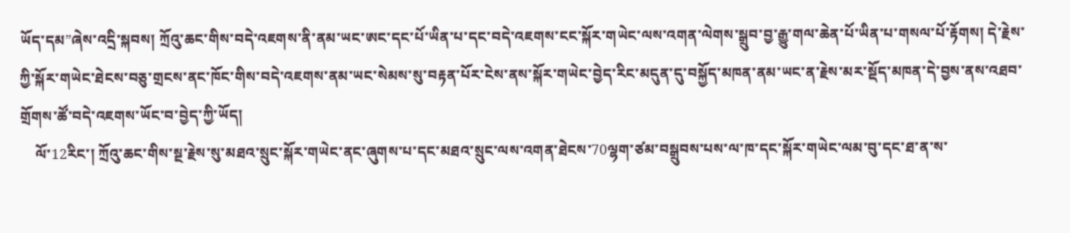ཡོད་དམ”ཞེས་འདྲི་སྐབས། ཀྲོའུ་ཆང་གིས་བདེ་འཇགས་ནི་ནམ་ཡང་ཨང་དང་པོ་ཡིན་པ་དང་བདེ་འཇགས་ངང་སྐོར་གཡེང་ལས་འགན་ལེགས་སྒྲུབ་བྱ་རྒྱུ་གལ་ཆེན་པོ་ཡིན་པ་གསལ་པོ་རྟོགས། དེ་རྗེས་ཀྱི་སྐོར་གཡེང་ཐེངས་བཅུ་གྲངས་ནང་ཁོང་གིས་བདེ་འཇགས་ནམ་ཡང་སེམས་སུ་བརྟན་པོར་ངེས་ནས་སྐོར་གཡེང་བྱེད་རིང་མདུན་དུ་བསྐྱོད་མཁན་ནམ་ཡང་ན་རྗེས་མར་སྡོད་མཁན་དེ་བྱས་ནས་འཐབ་གྲོགས་ཚོ་བདེ་འཇགས་ཡོང་བ་བྱེད་ཀྱི་ཡོད།
    ལོ་12རིང་། ཀྲོའུ་ཆང་གིས་སྔ་རྗེས་སུ་མཐའ་སྲུང་སྐོར་གཡེང་ནང་ཞུགས་པ་དང་མཐའ་སྲུང་ལས་འགན་ཐེངས་70ལྷག་ཙམ་བསྒྲུབས་པས་ལ་ཁ་དང་སྐོར་གཡེང་ལམ་བུ་དང་ཐ་ན་ས་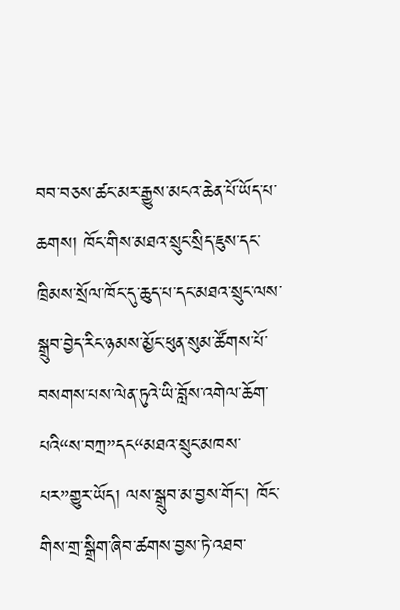བབ་བཅས་ཚང་མར་རྒྱུས་མངའ་ཆེན་པོ་ཡོད་པ་ཆགས། ཁོང་གིས་མཐའ་སྲུང་སྲིད་ཇུས་དང་ཁྲིམས་སྲོལ་ཁོང་དུ་ཆུད་པ་དང་མཐའ་སྲུང་ལས་སྒྲུབ་བྱེད་རིང་ཉམས་མྱོང་ཕུན་སུམ་ཚོགས་པོ་བསགས་པས་ལེན་ཏུའེ་ཡི་བློས་འགེལ་ཆོག་པའི“ས་བཀྲ”དང“མཐའ་སྲུང་མཁས་པར”གྱུར་ཡོད། ལས་སྒྲུབ་མ་བྱས་གོང་། ཁོང་གིས་གྲ་སྒྲིག་ཞིབ་ཚགས་བྱས་ཏེ་འཐབ་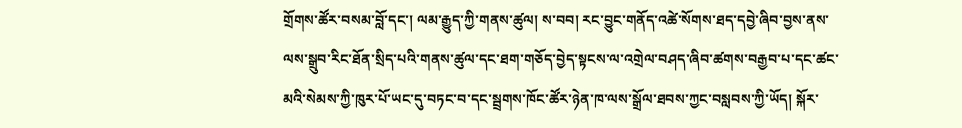གྲོགས་ཚོར་བསམ་བློ་དང་། ལམ་རྒྱུད་ཀྱི་གནས་ཚུལ། ས་བབ། རང་བྱུང་གནོད་འཚེ་སོགས་ཐད་དབྱེ་ཞིབ་བྱས་ནས་ལས་སྒྲུབ་རིང་ཐོན་སྲིད་པའི་གནས་ཚུལ་དང་ཐག་གཅོད་བྱེད་སྟངས་ལ་འགྲེལ་བཤད་ཞིབ་ཚགས་བརྒྱབ་པ་དང་ཚང་མའི་སེམས་ཀྱི་ཁུར་པོ་ཡང་དུ་བཏང་བ་དང་སྦྲགས་ཁོང་ཚོར་ཉེན་ཁ་ལས་སྒྲོལ་ཐབས་ཀྱང་བསླབས་ཀྱི་ཡོད། སྐོར་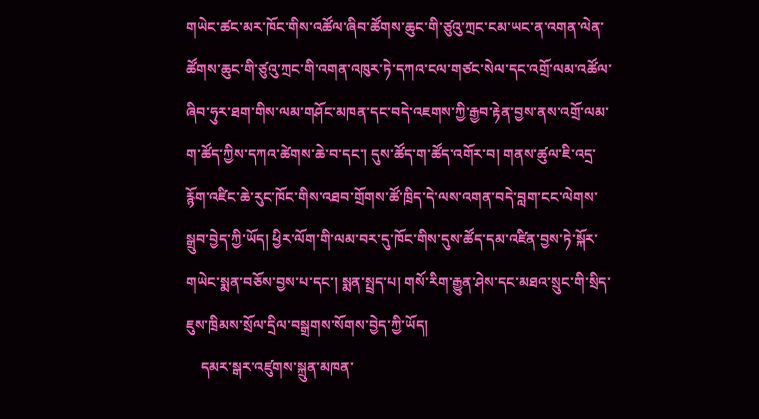གཡེང་ཚང་མར་ཁོང་གིས་འཚོལ་ཞིབ་ཚོགས་ཆུང་གི་ཙུའུ་ཀྲང་ངམ་ཡང་ན་འགན་ལེན་ཚོགས་ཆུང་གི་ཙུའུ་ཀྲང་གི་འགན་འཁུར་ཏེ་དཀའ་ངལ་གཙང་སེལ་དང་འགྲོ་ལམ་འཚོལ་ཞིབ་ཧུར་ཐག་གིས་ལམ་གཤོང་མཁན་དང་བདེ་འཇགས་ཀྱི་རྒྱབ་རྟེན་བྱས་ནས་འགྲོ་ལམ་ག་ཚོད་ཀྱིས་དཀའ་ཚེགས་ཆེ་བ་དང་། དུས་ཚོད་ག་ཚོད་འགོར་བ། གནས་ཚུལ་ཇི་འདྲ་རྙོག་འཛིང་ཆེ་རུང་ཁོང་གིས་འཐབ་གྲོགས་ཚོ་ཁྲིད་དེ་ལས་འགན་བདེ་བླག་ངང་ལེགས་སྒྲུབ་བྱེད་ཀྱི་ཡོད། ཕྱིར་ལོག་གི་ལམ་བར་དུ་ཁོང་གིས་དུས་ཚོད་དམ་འཛིན་བྱས་ཏེ་སྐོར་གཡེང་སྨན་བཅོས་བྱས་པ་དང་། སྨན་སྤྲད་པ། གསོ་རིག་རྒྱུན་ཤེས་དང་མཐའ་སྲུང་གི་སྲིད་ཇུས་ཁྲིམས་སྲོལ་དྲིལ་བསྒྲགས་སོགས་བྱེད་ཀྱི་ཡོད།
    དམར་སྒར་འཛུགས་སྐྲུན་མཁན་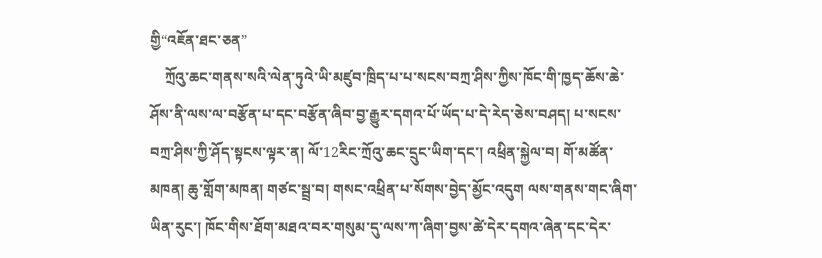གྱི“འཇོན་ཐང་ཅན”
    ཀྲོའུ་ཆང་གནས་སའི་ལེན་ཏུའེ་ཡི་མཛུབ་ཁྲིད་པ་པ་སངས་བཀྲ་ཤིས་ཀྱིས་ཁོང་གི་ཁྱད་ཆོས་ཆེ་ཤོས་ནི་ལས་ལ་བརྩོན་པ་དང་བརྩོན་ཞིབ་བྱ་རྒྱུར་དགའ་པོ་ཡོད་པ་དེ་རེད་ཅེས་བཤད། པ་སངས་བཀྲ་ཤིས་ཀྱི་ཤོད་སྟངས་ལྟར་ན། ལོ་12རིང་ཀྲོའུ་ཆང་དྲུང་ཡིག་དང་། འཕྲིན་སྐྱེལ་བ། གོ་མཚོན་མཁན། ཆུ་གློག་མཁན། གཙང་སྦྲ་བ། གསང་འཕྲིན་པ་སོགས་བྱེད་མྱོང་འདུག ལས་གནས་གང་ཞིག་ཡིན་རུང་། ཁོང་གིས་ཐོག་མཐའ་བར་གསུམ་དུ་ལས་ཀ་ཞིག་བྱས་ཚེ་དེར་དགའ་ཞེན་དང་དེར་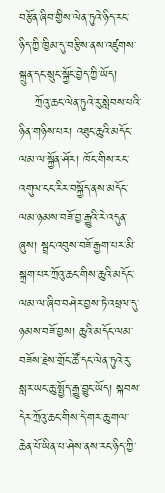བརྩོན་ཞིབ་གྱིས་ལེན་ཏུའེ་ཉིད་རང་ཉིད་ཀྱི་ཁྱིམ་དུ་བརྩིས་ནས་འཛུགས་སྐྲུན་དང་སྲུང་སྐྱོང་བྱེད་ཀྱི་ཡོད།
    ཀྲོའུ་ཆང་ལེན་ཏུའེ་རུ་སླེབས་པའི་ཉིན་གཉིས་པར། འཐུང་ཆུའི་མདོང་ལམ་ལ་སྐྱོན་ཤོར། ཁོང་གིས་རང་འགུལ་ངང་རིར་བསྐྱོད་ནས་མདོང་ལམ་ཉམས་བཟོ་བྱ་རྒྱུའི་རེ་འདུན་ཞུས། སྦྲང་འབུས་བཟོ་རྒྱག་པར་མི་སྐྲག་པར་ཀྲོའུ་ཆང་གིས་ཆུའི་མདོང་ལམ་ལ་ཞིབ་བཤེར་བྱས་ཏེ་འཕྲལ་དུ་ཉམས་བཟོ་བྱས། ཆུའི་མདོང་ལམ་བཟོས་རྗེས་གྲོང་ཚོ་དང་ལེན་ཏུའེ་རུ་སླར་ཡང་ཆུ་སྤྱོད་རྒྱུ་བྱུང་ཡོད། སྐབས་དེར་ཀྲོའུ་ཆང་གིས་དེ་གར་ཆུ་གལ་ཆེན་པོ་ཡིན་པ་ཤེས་ནས་རང་ཉིད་ཀྱི་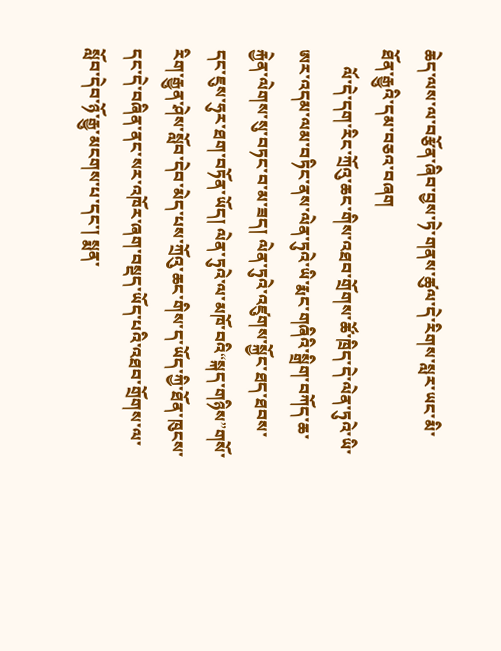ཆེད་ལས་ལ་བརྩོན་ཞིབ་བྱས་ཏེ་གནས་ཚུལ་དེ་རིགས་སླར་ཡང་མི་ཐོན་རྒྱུའི་དམ་བཅའ་བཞག
    ལོ་དེ་དག་རིང་ཀྲོའུ་ཆང་གིས་འཐབ་གྲོགས་ཚོ་ཁྲིད་དེ་ལེན་ཏུའེ་ཡི་ཨར་འདམ་ལམ་བཏིང་ནས་ལེན་ཏུའེ་ཡི་རྨང་གཞིའི་སྒྲིག་བཀོད་ཆ་རྐྱེན་ལེགས་སུ་བཏང་བ་མ་ཟད། ལེན་ཏུའེ་འཛུགས་སྐྱོང་ཐད་ཐབས་དང་ཇུས་ཧུར་ཐག་བཏོན་ཡོད། ལེན་ཏུའེ་ལ་མཁོ་བའི“སྐད་གཉིས”གསོ་རིག་རྒྱུན་ཤེས་སློབ་དེབ་མེད་པས་ཀྲོའུ་ཆང་གིས་ད་ཡོད་ཀྱི་ཐོན་ཁུངས་དང་དེ་བཞིན་ནང་སར་འཁོར་ཞག་བསྡད་ཡོད་པའི་འཐབ་གྲོགས་ལ་སློབ་དེབ་ཉོ་རྒྱུ་མངགས་པ་དང་། སྨན་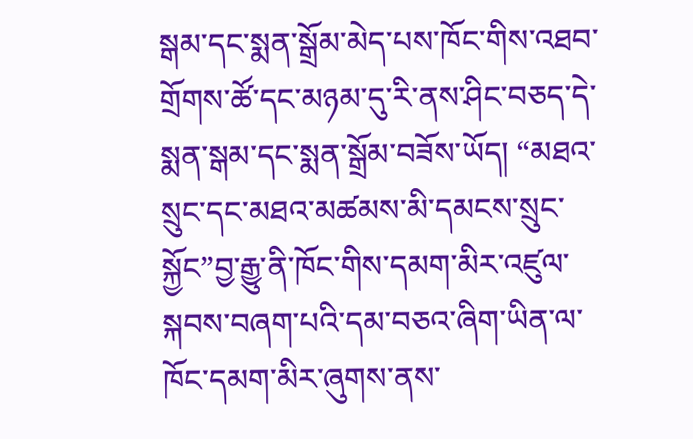སྒམ་དང་སྨན་སྒྲོམ་མེད་པས་ཁོང་གིས་འཐབ་གྲོགས་ཚོ་དང་མཉམ་དུ་རི་ནས་ཤིང་བཅད་དེ་སྨན་སྒམ་དང་སྨན་སྒྲོམ་བཟོས་ཡོད། “མཐའ་སྲུང་དང་མཐའ་མཚམས་མི་དམངས་སྲུང་སྐྱོང”བྱ་རྒྱུ་ནི་ཁོང་གིས་དམག་མིར་འཛུལ་སྐབས་བཞག་པའི་དམ་བཅའ་ཞིག་ཡིན་ལ་ཁོང་དམག་མིར་ཞུགས་ནས་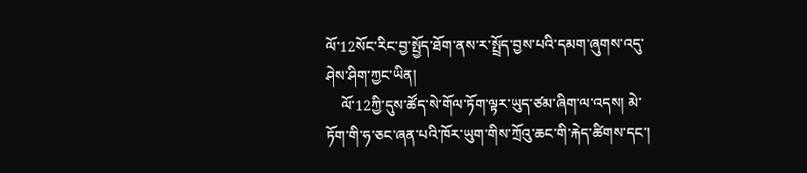ལོ་12སོང་རིང་བྱ་སྤྱོད་ཐོག་ནས་ར་སྤྲོད་བྱས་པའི་དམག་ཞུགས་འདུ་ཤེས་ཤིག་ཀྱང་ཡིན།
    ལོ་12ཀྱི་དུས་ཚོད་སེ་གོལ་ཏོག་ལྟར་ཡུད་ཙམ་ཞིག་ལ་འདས། མེ་ཏོག་གི་ཧ་ཅང་ཞན་པའི་ཁོར་ཡུག་གིས་ཀྲོའུ་ཆང་གི་རྐེད་ཚིགས་དང་།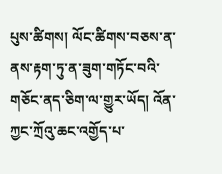པུས་ཚིགས། ལོང་ཚིགས་བཅས་ན་ནས་རྟག་ཏུ་ན་ཟུག་གཏོང་བའི་གཅོང་ནད་ཅིག་ལ་གྱུར་ཡོད། འོན་ཀྱང་ཀྲོའུ་ཆང་འགྱོད་པ་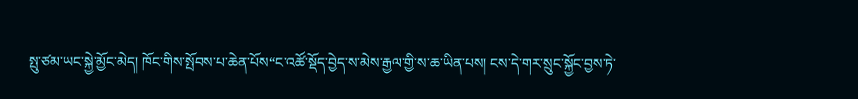སྤུ་ཙམ་ཡང་སྐྱེ་མྱོང་མེད། ཁོང་གིས་སྤོབས་པ་ཆེན་པོས“ང་འཚོ་སྡོད་བྱེད་ས་མེས་རྒྱལ་གྱི་ས་ཆ་ཡིན་པས། ངས་དེ་གར་སྲུང་སྐྱོང་བྱས་ཏེ་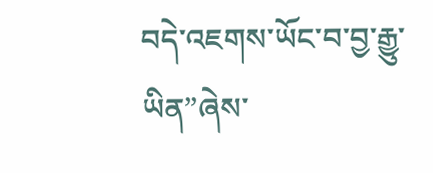བདེ་འཇགས་ཡོང་བ་བྱ་རྒྱུ་ཡིན”ཞེས་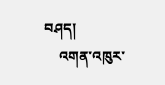བཤད།
    འགན་འཁུར་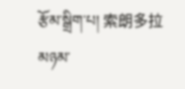རྩོམ་སྒྲིག་པ། 索朗多拉
མཉམ་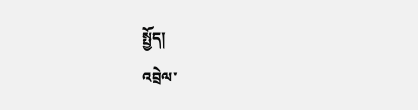སྤྱོད།
འབྲེལ་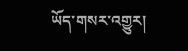ཡོད་གསར་འགྱུར།